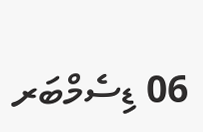06 ޑިސެމްބަރ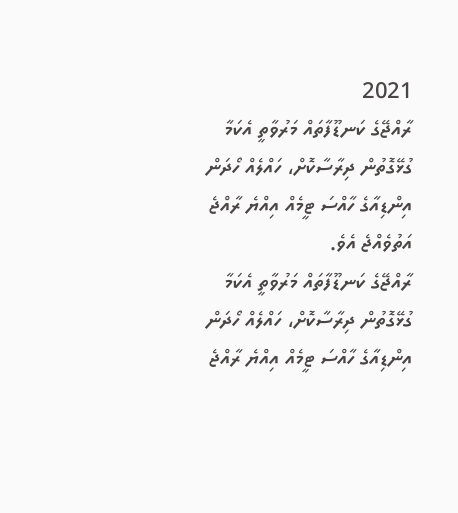2021
ރާއްޖޭގެ ކަނޑޫފާތައް މަރުވާތީ އެކަމާ ގުޅޭގޮތުން ދިރާސާކޮށް، ހައްލެއް ހޯދަން އިންޑިއާގެ ހާއްސަ ޓީމެއް އިއްޔެ ރާއްޖެ އަތުވެއްޖެ އެވެ.
ރާއްޖޭގެ ކަނޑޫފާތައް މަރުވާތީ އެކަމާ ގުޅޭގޮތުން ދިރާސާކޮށް، ހައްލެއް ހޯދަން އިންޑިއާގެ ހާއްސަ ޓީމެއް އިއްޔެ ރާއްޖެ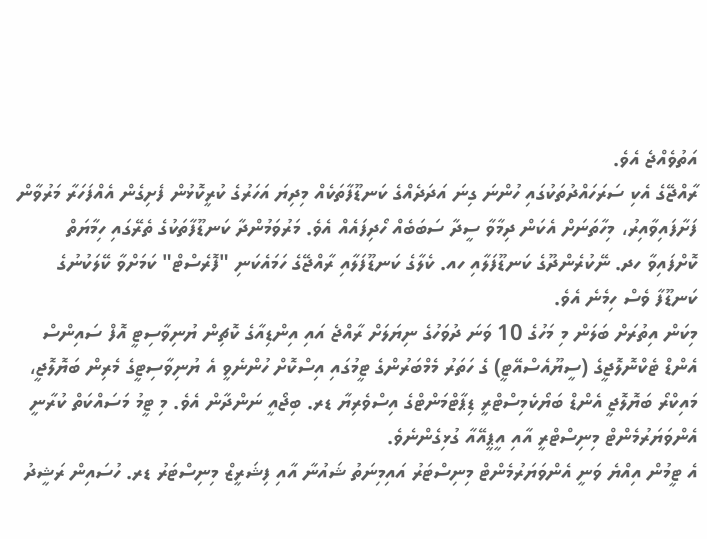އަތުވެއްޖެ އެވެ.
ރާއްޖޭގެ އެކި ސަރަހައްދުތަކުގައި ހުންނަ ގިނަ އަދަދެއްގެ ކަނޑޫފާތަކެއް މިދިޔަ އަހަރުގެ ކުރީކޮޅުން ފެށިގެން އެއްފަހަރާ މަރުވާން ފަށާފައިވާއިރު، މިހާތަނަށް އެކަން ދިމާވާ ސީދާ ސަބަބެއް ހޯދިފައެއް އެވެ. މަރުވަމުންދާ ކަނޑޫފާތަކުގެ ތެރޭގައި ހިމާޔަތް ކޮށްފައިވާ ހދ. ނޭކުރެންދޫގެ ކަނޑޫފަލާއި ހއ. ކެލާގެ ކަނޑޫފަލާއި ރާއްޖޭގެ ހަމައެކަނި "ފޮރެސްޓް" ކަމަށްވާ ކޭލަކުނުގެ ކަނޑޫފާ ވެސް ހިމެނެ އެވެ.
މިކަން އިތުރަށް ބަލަން މި މަހުގެ 10 ވަނަ ދުވަހުގެ ނިޔަލަށް ރާއްޖެ އައި އިންޑިއާގެ ކޮޗިން ޔުނިވާސިޓީ އޮފް ސައިންސް އެންޑް ޓެކްނޮލޮޖީގެ (ސީޔޫއެސްއޭޓީ) ގެ ހަތަރު މެމްބަރުންގެ ޓީމުގައި އިސްކޮށް ހުންނެވީ އެ ޔުނިވާސިޓީގެ މެރިން ބަޔޮލޮޖީ، މައިކްރޯ ބަޔޮލޮޖީ އެންޑް ބަޔޯކެމިސްޓްރީ ޑިޕާޓްމަންޓްގެ އިސްވެރިޔާ ޑރ. ބިޖޯއީ ނަންދާން އެވެ. މި ޓީމު މަސައްކަތް ކުރާނީ އެންވަޔަރުމެންޓް މިނިސްޓްރީ އާއި އީޕީއޭއާ ގުޅިގެންނެވެ.
އެ ޓީމުން އިއްޔެ ވަނީ އެންވަޔަރުމެންޓް މިނިސްޓަރު އައިމިނަތު ޝައުނާ އާއި ފިޝަރީޒް މިނިސްޓަރު ޑރ. ހުސައިން ރަޝީދު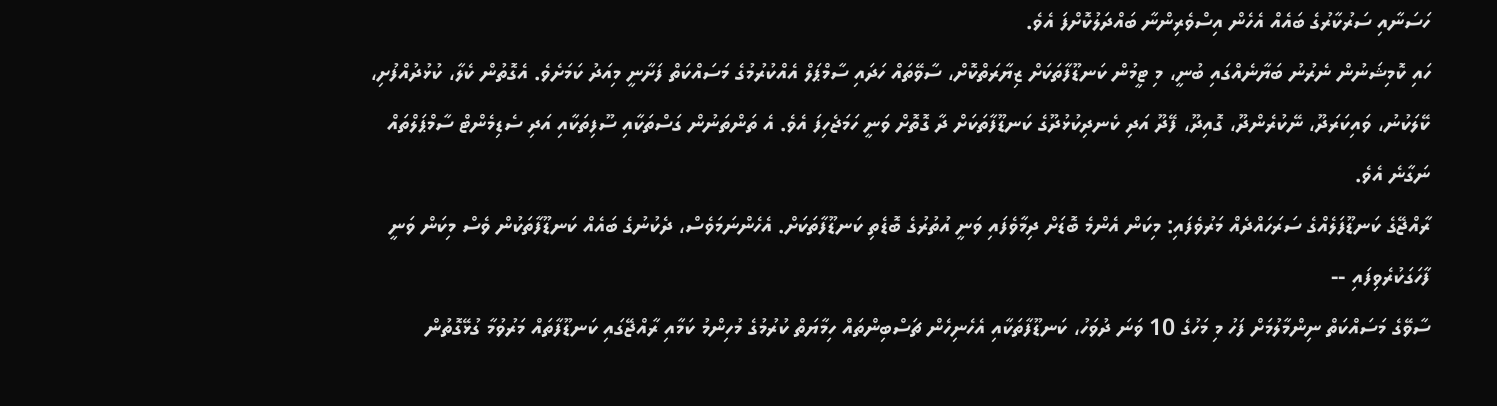ހަސަނާއި ސަރުކާރުގެ ބައެއް އެހެން އިސްވެރިންނާ ބައްދަލުކޮށްފަ އެވެ.
ހައި ކޮމިޝަނުން ނެރުނު ބަޔާނެއްގައި ބުނީ، މި ޓީމުން ކަނޑޫފާތަކަށް ޒިޔާރަތްކޮށް، ސާވޭތައް ހަދައި ސާމްޕަލް އެއްކުރުމުގެ މަސައްކަތް ފަށާނީ މިއަދު ކަމަށެވެ. އެގޮތުން ކެލާ، ކުޅުދުއްފުށި، ކޭލަކުނު، ވައިކަރަދޫ، ނޭކުރެންދޫ، ގޮއިދޫ، ފޭދޫ އަދި ކެނދިކުޅުދޫގެ ކަނޑޫފާތަކަށް ދާ ގޮތޮށް ވަނީ ހަމަޖެހިފަ އެވެ. އެ ތަންތަނުން ގަސްތަކާއި ސޫފިތަކާއި އަދި ސެޑިމެންޓް ސާމްޕަލްތައް ނަގާނެ އެވެ.
ރާއްޖޭގެ ކަނޑޫފަލެއްގެ ސަރަހައްދެއް މަރުވެފައި: މިކަން އެންމެ ބޮޑަށް ދިމާވެފައި ވަނީ އުތުރުގެ ބޮޑެތި ކަނޑޫފާތަކަށް. އެހެންނަމަވެސް، ދެކުނުގެ ބައެއް ކަނޑޫފާތަކުން ވެސް މިކަން ވަނީ ފާހަގަކުރެވިފައި --
ސާވޭގެ މަސައްކަތް ނިންމާލުމަށް ފަހު މި މަހުގެ 10 ވަނަ ދުވަހު، ކަނޑޫފާތަކާއި އެހެނިހެން ޗަސްބިންތައް ހިމާޔަތް ކުރުމުގެ މުހިންމު ކަމާއި ރާއްޖޭގައި ކަނޑޫފާތައް މަރުވުމާ ގުޅޭގޮތުން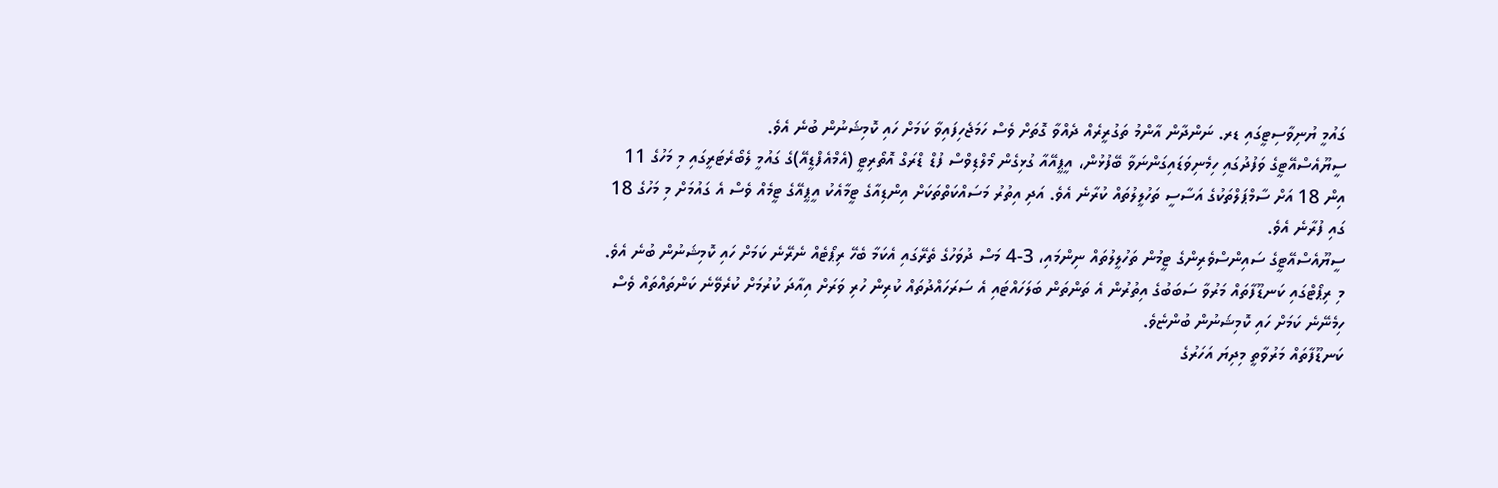ގައުމީ ޔުނިވާސިޓީގައި ޑރ. ނަންދާން އާންމު ތަގުރީރެއް ދެއްވާ ގޮތަށް ވެސް ހަމަޖެހިފައިވާ ކަމަށް ހައި ކޮމިޝަނުން ބުނެ އެވެ.
ސީޔޫއެސްއޭޓީގެ ވަފުދުގައި ހިމެނިވަޑައިގަންނަވާ ބޭފުޅުން، އީޕީއޭއާ ގުޅިގެން މޯލްޑިވްސް ފުޑް ޑްރަގް އޮތޯރިޓީ (އެމްއެފްޑީއޭ)ގެ ގައުމީ ލެބޯރެޓަރީގައި މި މަހުގެ 11 އިން 18 އަށް ސާމްޕަލްތަކުގެ އަސާސީ ތަހުލީލުތައް ކުރާނެ އެވެ. އަދި އިތުރު މަސައްކަތްތަކަށް އިންޑިއާގެ ޓީމާއެކު އީޕީއޭގެ ޓީމެއް ވެސް އެ ގައުމަށް މި މަހުގެ 18 ގައި ފުރާނެ އެވެ.
ސީޔޫއެސްއޭޓީގެ ސައިންސްވެރިންގެ ޓީމުން ތަހުލީލުތައް ނިންމައި، 3-4 މަސް ދުވަހުގެ ތެރޭގައި އެކަމާ ބެހޭ ރިޕޯޓެއް ނެރޭނެ ކަމަށް ހައި ކޮމިޝަނުން ބުނެ އެވެ. މި ރިޕޯޓްގައި ކަނޑޫފާތައް މަރުވާ ސަބަބުގެ އިތުރުން އެ ތަންތަން ބަލަހައްޓައި އެ ސަރަހައްދުތައް ކުރިން ހުރި ވަރަށް އިއާދަ ކުރުމަށް ކުރެވޭނެ ކަންތައްތައް ވެސް ހިމެނޭނެ ކަމަށް ހައި ކޮމިޝަނުން ބުންޏެވެ.
ކަނޑޫފާތައް މަރުވާތީ މިދިޔަ އަހަރުގެ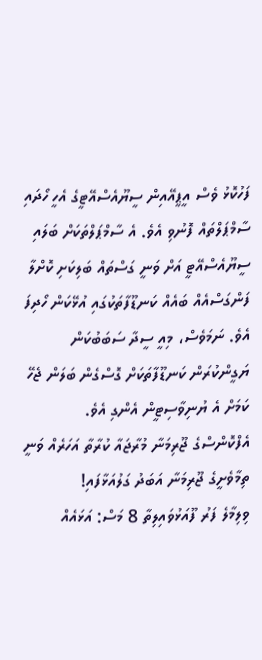ފަހުކޮޅު ވެސް އީޕީއޭއިން ސީޔޫއެސްއޭޓީގެ އެހީ ހޯދައި ސާމްޕަލްތައް ފޮނުވި އެވެ. އެ ސާމްޕަލްތަކަށް ބަލައި ސީޔޫއެސްއޭޓީ އަށް ވަނީ ގަސްތައް ބަލިކަށި ކޮށްލާ ފަންގަސްއެއް ބައެއް ކަނޑޫފާތަކުގައި އުޅޭކަން ހޯދިފަ އެވެ. ނަމަވެސް، މިއީ ސީދާ ސަބަބުކަން ޔަގީންކުރަން ކަނޑޫފާތަކަށް ގޮސްގެން ބަލަން ޖެހޭ ކަމަށް އެ ޔުނިވާސިޓީން އެންގި އެވެ.
އެފްކޮންސްގެ ޖޫރިމަނާ މުރާޖައާ ކުރާތާ އަހަރެއް ވަނީ
ތިމާވެށީގެ ޖޫރިމަނާ އަބަދު ގަލުއަޅާފައި!
ވިލިމާލެ ފަރު ފޫއަޅުވައިލިތާ 8 މަސް: އަޅައެއް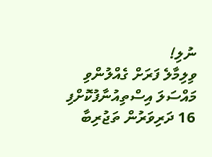ނުލި!
ވިލިމާލެ ފަރަށް ގެއްލުންވި މައްސަލަ އިސްތިއުނާފުކޮށްފި
16 ދަރިވަރުން ތަޖުރިބާ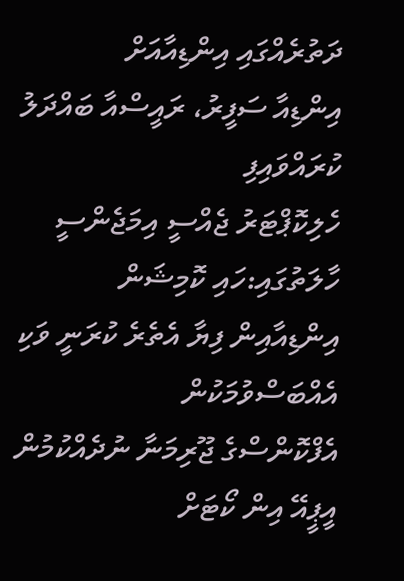ދަތުރެއްގައި އިންޑިއާއަށް
އިންޑިއާ ސަފީރު، ރައީސްއާ ބައްދަލު ކުރައްވައިފި
ހެލިކޮޕްޓަރު ޖެއްސީ އިމަޖެންސީ ހާލަތުގައި:ހައި ކޮމިޝަން
އިންޑިއާއިން ފިޔާ އެތެރެ ކުރަނީ ވަކި އެއްބަސްވުމަކުން
އެފްކޮންސްގެ ޖޫރިމަނާ ނުދެއްކުމުން އީޕީއޭ އިން ކޯޓަށް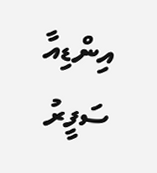އިންޑިއާ ސަފީރު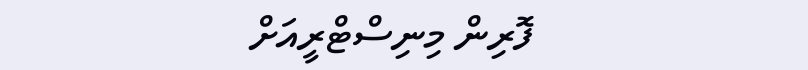ފޮރިން މިނިސްޓްރީއަށް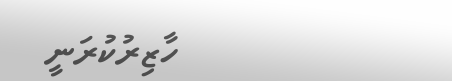ހާޒިރުކުރަނީ